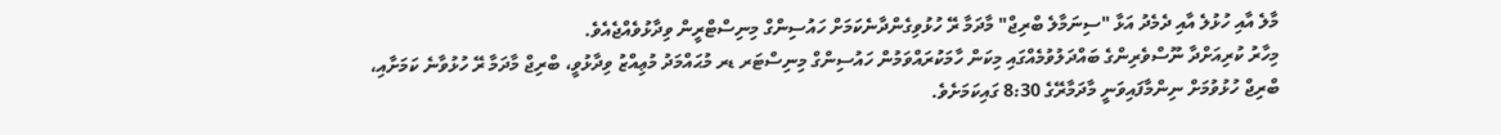މާލެ އާއި ހުޅުލެ އާއި ދެމެދު އަޅާ "ސިނަމާލެ ބްރިޖް" މާދަމާ ރޭ ހުޅުވިގެންދާނެކަމަށް ހައުސިންގް މިނިސްޓްރީން ވިދާޅުވެއްޖެއެވެ.
މިހާރު ކުރިއަށްދާ ނޫސްވެރިންގެ ބައްދަލުވުމެއްގައި މިކަން ހާމަކުރައްވަމުން ހައުސިންގް މިނިސްޓަރ ޑރ މުޙައްމަދު މުޢިއްޒު ވިދާޅުވީ، ބްރިޖް މާދަމާ ރޭ ހުޅުވާނެ ކަމަށާއި، ބްރިޖް ހުޅުވުމަށް ނިންމާފައިވަނީ މާދަމާރޭގެ 8:30 ގައިކަމަށެވެ.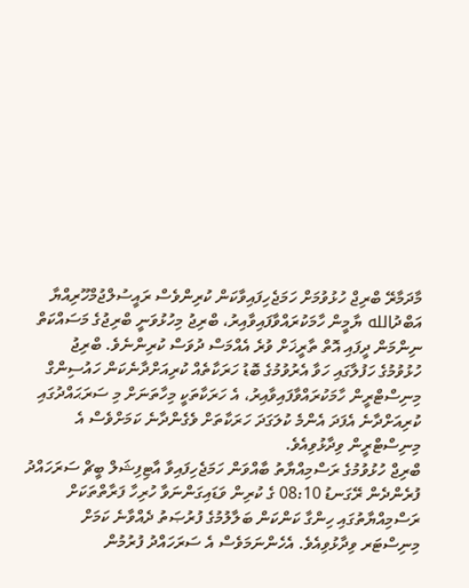މާދަމާރޭ ބްރިޖް ހުޅުވުމަށް ހަމަޖެހިފައިވާކަން ކުރިންވެސް ރައީސުލްޖުމްހޫރިއްޔާ އަބްދުالله ޔާމީން ހާމަކުރައްވާފައިވާއިރު، ބްރިޖު މިހުޅުވަނީ ބްރިޖުގެ މަސައްކަތް ނިންމަން ދީފައި އޮތް ތާރީޚަށް ވުރެ އެއްމަސް ދުވަސް ކުރިންނެވެ. ބްރިޖު ހުޅުވުމުގެ ހަފުލާގައި ހަވާ އެރުވުމުގެ ބޮޑު ހަރަކާތެއް ކުރިއަށްދާނެކަން ހައުސިންގް މިނިސްޓްރީން ހާމަކުރައްވާފައިވާއިރު، އެ ހަރަކާތަކީ މިހާތަނަށް މި ސަރަޙައްދުގައި ކުރިއަށްދާނެ އެފަދަ އެންމެ ކުލަގަދަ ހަރަކާތަށް ވެގެންދާނެ ކަމަށްވެސް އެ މިނިސްޓްރީން ވިދާޅުވިއެވެ.
ބްރިޖް ހުޅުވުމުގެ ރަސްމިއްޔާތު ބާއްވަން ހަމަޖެހިފައިވާ އާޓިފިޝަލް ބީޗް ސަރަހައްދު ފުރެންދެން ރޭގަނޑު 08:10 ގެ ކުރިން ވަޑައިގަންނަވާ ހުރިހާ ފަރާތްތަކަށް ރަސްމިއްޔާތުގައި ހިންގާ ކަންކަން ބަލާލުމުގެ ފުރުޞަތު ދެއްވާނެ ކަމަށް މިނިސްޓަރ ވިދާޅުވިއެވެ. އެހެންނަމަވެސް އެ ސަރަހައްދު ފުރުމުން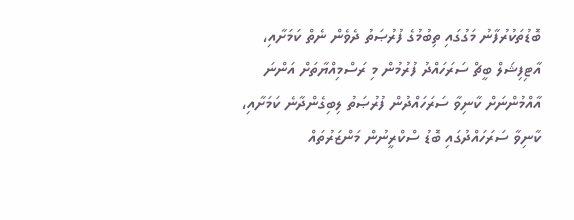ބޮޑުތަކުރުފާނު މަގުގައި ތިބުމުގެ ފުރުޞަތު ދެވެން ނެތް ކަމަށާއި، އާޓިފިޝަލް ބީޗް ސަރަހައްދު ފުރުމުން މި ރަސްމިއްޔާތަށް އަންނަ އާއްމުންނަށް ކާނިވާ ސަރަހައްދުން ފުރުޞަތު ލިބިގެންދާނެ ކަމަށާއި، ކާނިވާ ސަރަހައްދުގައި ބޮޑު ސްކްރީނުން މަންޒަރުތައް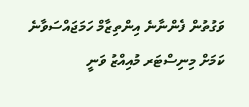ވަގުތުން ފެންނާނެ އިންތިޒާމް ހަމަޖައްސަވާނެ ކަމަށް މިނިސްޓަރ މުއިއްޒު ވަނީ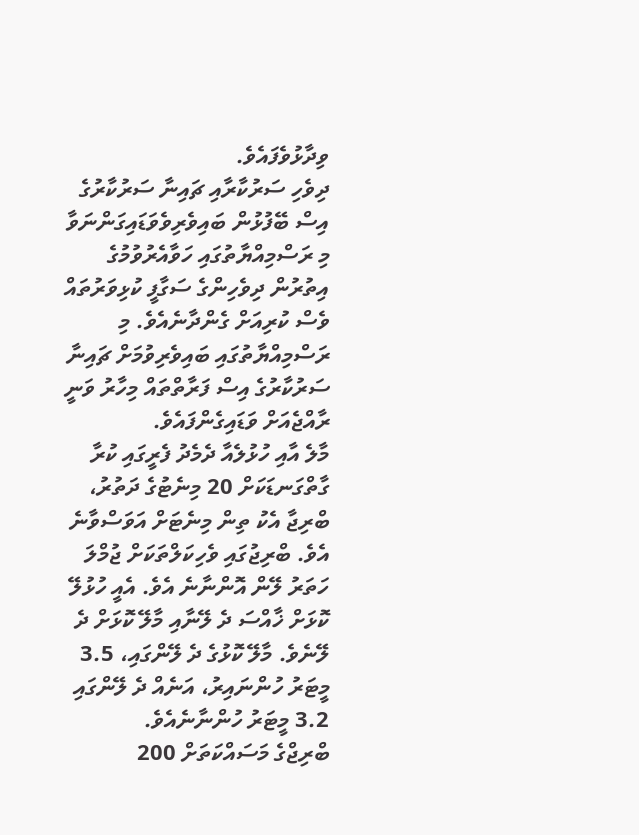ވިދާޅުވެފައެވެ.
ދިވެހި ސަރުކާރާއި ޗައިނާ ސަރުކާރުގެ އިސް ބޭފުޅުން ބައިވެރިވެވަޑައިގަންނަވާ މި ރަސްމިއްޔާތުގައި ހަވާއެރުވުމުގެ އިތުރުން ދިވެހިންގެ ސަގާފީ ކުޅިވަރުތައް ވެސް ކުރިއަށް ގެންދާނެއެވެ. މި ރަސްމިއްޔާތުގައި ބައިވެރިވުމަށް ޗައިނާ ސަރުކާރުގެ އިސް ފަރާތްތައް މިހާރު ވަނީ ރާއްޖެއަށް ވަޑައިގެންފައެވެ.
މާލެ އާއި ހުޅުލެއާ ދެމެދު ފެރީގައި ކުރާ ގާތްގަނޑަކަށް 20 މިނެޓުގެ ދަތުރު، ބްރިޖާ އެކު ތިން މިނެޓަށް އަވަސްވާނެ އެވެ. ބްރިޖުގައި ވެހިކަލްތަކަށް ޖުމްލަ ހަތަރު ލޭން އޮންނާނެ އެވެ. އެއީ ހުޅުލޭ ކޮޅަށް ޚާއްސަ ދެ ލޭނާއި މާލޭ ކޮޅަށް ދެ ލޭނެވެ. މާލޭ ކޮޅުގެ ދެ ލޭންގައި، 3.5 މީޓަރު ހުންނައިރު، އަނެއް ދެ ލޭންގައި 3.2 މީޓަރު ހުންނާނެއެވެ.
ބްރިޖްގެ މަސައްކަތަށް 200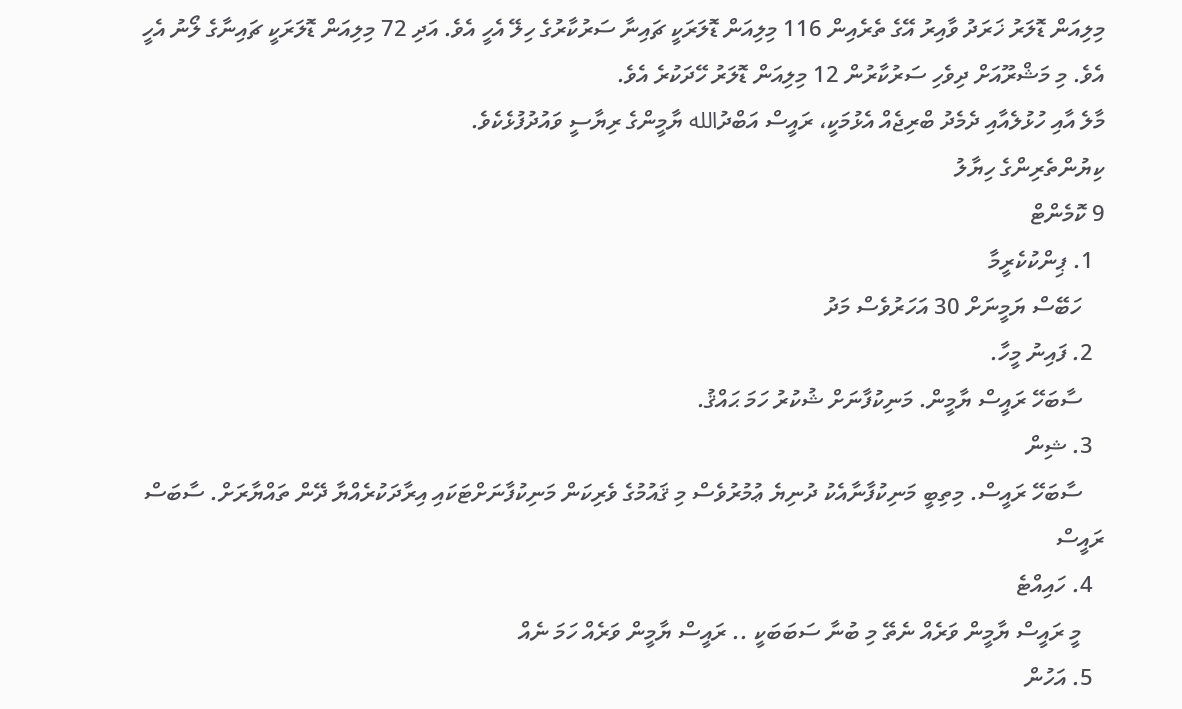މިލިއަން ޑޮލަރު ޚަރަދު ވާއިރު އޭގެ ތެރެއިން 116 މިލިއަން ޑޮލަރަކީ ޗައިނާ ސަރުކާރުގެ ހިލޭ އެހީ އެވެ. އަދި 72 މިލިއަން ޑޮލަރަކީ ޗައިނާގެ ލޯނު އެހީ އެވެ. މި މަޝްރޫއަށް ދިވެހި ސަރުކާރުން 12 މިލިއަން ޑޮލަރު ހޭދަކުރެ އެވެ.
މާލެ އާއި ހުޅުލެއާއި ދެމެދު ބްރިޖެއް އެޅުމަކީ، ރައީސް އަބްދުالله ޔާމީންގެ ރިޔާސީ ވައުދުފުޅެކެވެ.
ކިޔުންތެރިންގެ ހިޔާލު
9 ކޮމެންޓް
  1. ޕިންކުކެރީމާ
    ހަބޭސް ޔަމީނަށް 30 އަހަރުވެސް މަދު
  2. ފައިނު މީހާ.
    ސާބަހޭ ރައީސް ޔާމީން. މަނިކުފާނަށް ޝުކުރު ހަމަ ޙައްޤު.
  3. ޝިން
    ސާބަހޭ ރައީސް. މިތިބީ މަނިކުފާނާއެކު ދުނިޔެ ޢުމުރުވެސް މި ޤައުމުގެ ވެރިކަން މަނިކުފާނަށްޓަކައި އިރާދަކުރެއްޔާ ދޭން ތައްޔާރަށް. ސާބަސް ރައީސް
  4. ހައިއްޓެ
    މީ ރައީސް ޔާމީން ވަރެއް ނެތޭ މި ބުނާ ސަބަބަކީ .. ރައީސް ޔާމީން ވަރެއް ހަމަ ނެއް
  5. އަހުން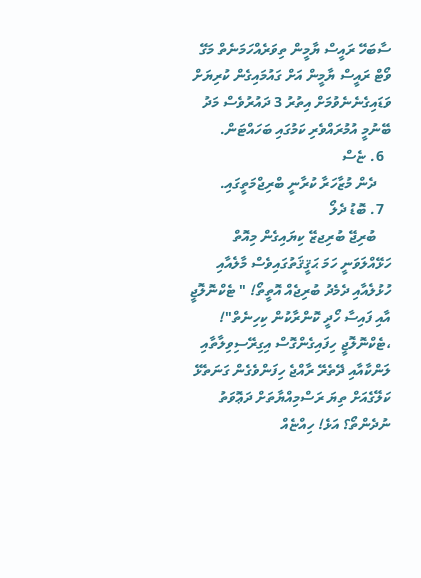ސާބަހޭ ރައީސް ޔާމީން ތިވަރެއްހަމަނެތް މަގޭ ވޯޓް ރައީސް ޔާމީން އަށް ގައުމައިގެން ކުރިޔަށް ވަޑައިގެނެނެވުމަށް އިތުރު 3 ދައުރުވެސް މަދު ބޭނުމީ އުމުރައްވެރި ކަމުގައި ބަހައްޓަން.
  6. ޏެސް
    ދެން މުޒާހަރާ ކުރާނީ ބްރިޖްމަތީގައި.
  7. ބޮޑު ދެލޯ
    ބުރިޖޭ ބުރިޖޒޭ ކިޔައިގެން މިއޮތް ހަޅޭއްލަވަނީ ހަމަ ޙަޤީޤަތުގައިވެސް މާލެއާއި ހުޅުލެއާއި ދެމެދު ބުރިޖެއް އޮތީތޯ! " ޓެކްނޮލޮޖީ އާއި ފައިސާ ހޯދީ ކޮންރާކުން ކިހިނެތް"! ،ޓެކްނޮލޮޖީ ހިފައިގެންގޮސް އިގިރޭސިވިލާތާއި ލަންކާއާއި ދޭތެރޭ ރާއްޖެ ހިފަންވެގެން ގަނަތެޅޭ ކަލޭގެއަށް ތިޔަ ރަސްމިއްޔާތަށް ދަޢޮވަތު ނުދެންތޯ؟ އަޅެ! ހިއްޏެއް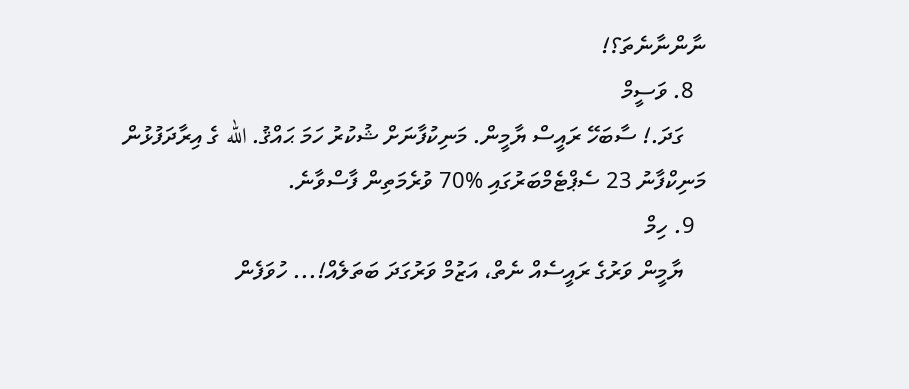ނާންނާނެތަ؟!
  8. ވަސީމް
    ގަދަ.! ސާބަހޭ ރައީސް ޔާމީން. މަނިކުފާނަށް ޝުކުރު ހަމަ ޙައްޤު. الله ގެ އިރާދަފުޅުން މަނިކްފާނު 23 ސެޕްޓެމްބަރުގައި %70 ވުރެމަތިން ފާސްވާނެ.
  9. ހިމް
    ޔާމީން ވަރުގެ ރައީސެއް ނެތް، އަޒުމް ވަރުގަދަ ބަތަލެއް!... ހުވަފެން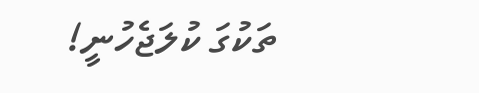ތަކުގަ ކުލަޖެހުނީ!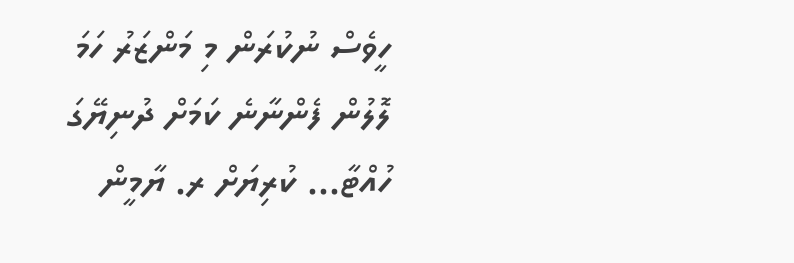ހީވެސް ނުކުރަން މި މަންޒަރު ހަމަ ލޮލުން ފެންނާނެ ކަމަށް ދުނިޔޭގަ ހުއްޓާ... ކުރިޔަށް ރ. ޔާމީން